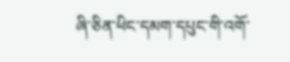ཞི་ཅིན་ཕིང་དམག་དཔུང་གི་འགོ་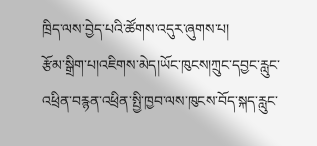ཁྲིད་ལས་བྱེད་པའི་ཚོགས་འདུར་ཞུགས་པ།
རྩོམ་སྒྲིག་པ།འཇིགས་མེད།ཡོང་ཁུངས།ཀྲུང་དབྱང་རླུང་འཕྲིན་བརྙན་འཕྲིན་སྤྱི་ཁྱབ་ལས་ཁུངས་བོད་སྐད་རླུང་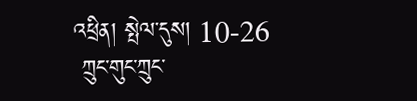འཕྲིན། སྤེལ་དུས། 10-26
 ཀྲུང་གུང་ཀྲུང་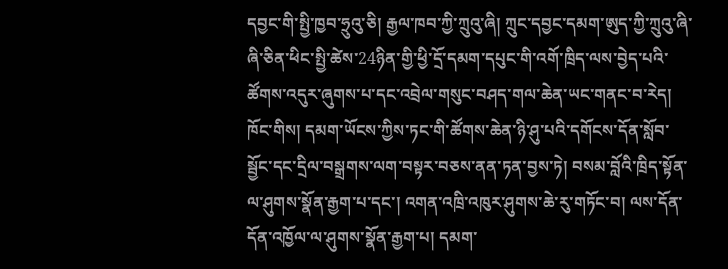དབྱང་གི་སྤྱི་ཁྱབ་ཧྲུའུ་ཅི། རྒྱལ་ཁབ་ཀྱི་ཀྲུའུ་ཞི། ཀྲུང་དབྱང་དམག་ཨུད་ཀྱི་ཀྲུའུ་ཞི་ཞི་ཅིན་ཕིང་སྤྱི་ཚེས་24ཉིན་གྱི་ཕྱི་དྲོ་དམག་དཔུང་གི་འགོ་ཁྲིད་ལས་བྱེད་པའི་ཚོགས་འདུར་ཞུགས་པ་དང་འབྲེལ་གསུང་བཤད་གལ་ཆེན་ཡང་གནང་བ་རེད། ཁོང་གིས། དམག་ཡོངས་ཀྱིས་ཏང་གི་ཚོགས་ཆེན་ཉི་ཤུ་པའི་དགོངས་དོན་སློབ་སྦྱོང་དང་དྲིལ་བསྒྲགས་ལག་བསྟར་བཅས་ནན་ཏན་བྱས་ཏེ། བསམ་བློའི་ཁྲིད་སྟོན་ལ་ཤུགས་སྣོན་རྒྱག་པ་དང་། འགན་འཁྲི་འཁུར་ཤུགས་ཆེ་རུ་གཏོང་བ། ལས་དོན་དོན་འཁྱོལ་ལ་ཤུགས་སྣོན་རྒྱག་པ། དམག་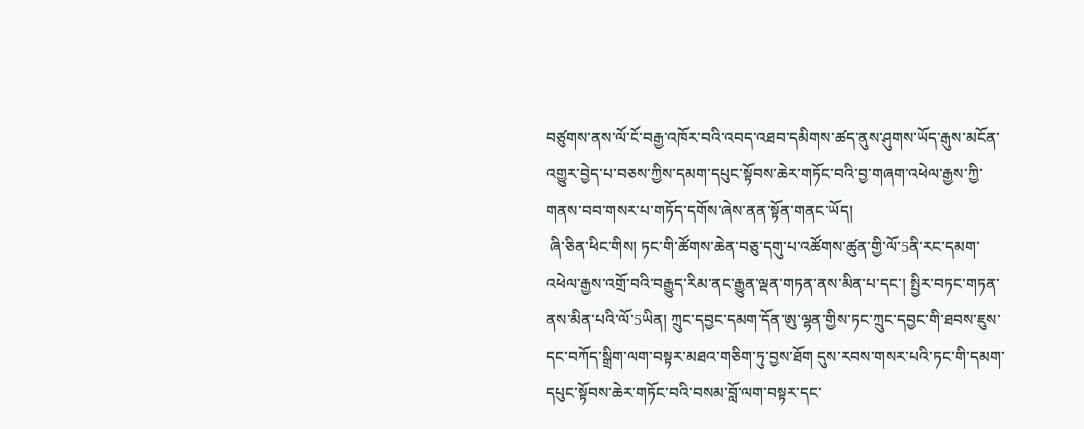བཙུགས་ནས་ལོ་ངོ་བརྒྱ་འཁོར་བའི་འབད་འཐབ་དམིགས་ཚད་ནུས་ཤུགས་ཡོད་རྒུས་མངོན་འགྱུར་བྱེད་པ་བཅས་ཀྱིས་དམག་དཔུང་སྟོབས་ཆེར་གཏོང་བའི་བྱ་གཞག་འཕེལ་རྒྱས་ཀྱི་གནས་བབ་གསར་པ་གཏོད་དགོས་ཞེས་ནན་སྟོན་གནང་ཡོད།
 ཞི་ཅིན་ཕིང་གིས། ཏང་གི་ཚོགས་ཆེན་བཅུ་དགུ་པ་འཚོགས་ཚུན་གྱི་ལོ་5ནི་རང་དམག་འཕེལ་རྒྱས་འགྲོ་བའི་བརྒྱུད་རིམ་ནང་རྒྱུན་ལྡན་གཏན་ནས་མིན་པ་དང་། སྤྱིར་བཏང་གཏན་ནས་མིན་པའི་ལོ་5ཡིན། ཀྲུང་དབྱང་དམག་དོན་ཨུ་ལྷན་གྱིས་ཏང་ཀྲུང་དབྱང་གི་ཐབས་ཇུས་དང་བཀོད་སྒྲིག་ལག་བསྟར་མཐའ་གཅིག་ཏུ་བྱས་ཐོག དུས་རབས་གསར་པའི་ཏང་གི་དམག་དཔུང་སྟོབས་ཆེར་གཏོང་བའི་བསམ་བློ་ལག་བསྟར་དང་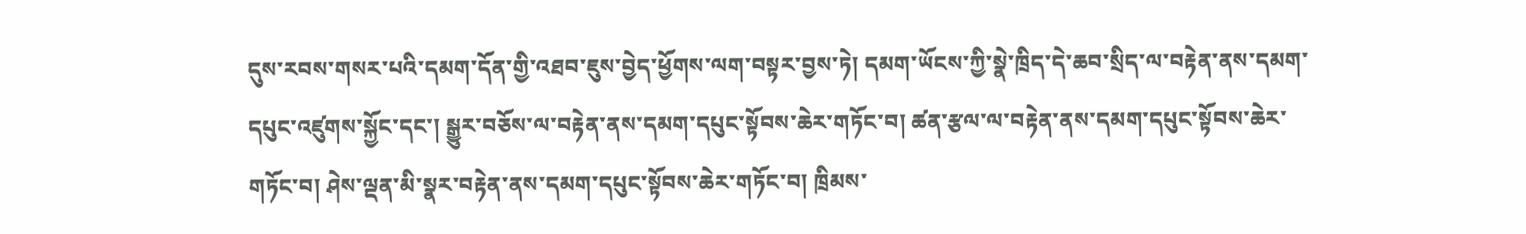དུས་རབས་གསར་པའི་དམག་དོན་གྱི་འཐབ་ཇུས་བྱེད་ཕྱོགས་ལག་བསྟར་བྱས་ཏེ། དམག་ཡོངས་ཀྱི་སྣེ་ཁྲིད་དེ་ཆབ་སྲིད་ལ་བརྟེན་ནས་དམག་དཔུང་འཛུགས་སྐྱོང་དང་། སྒྱུར་བཅོས་ལ་བརྟེན་ནས་དམག་དཔུང་སྟོབས་ཆེར་གཏོང་བ། ཚན་རྩལ་ལ་བརྟེན་ནས་དམག་དཔུང་སྟོབས་ཆེར་གཏོང་བ། ཤེས་ལྡན་མི་སྣར་བརྟེན་ནས་དམག་དཔུང་སྟོབས་ཆེར་གཏོང་བ། ཁྲིམས་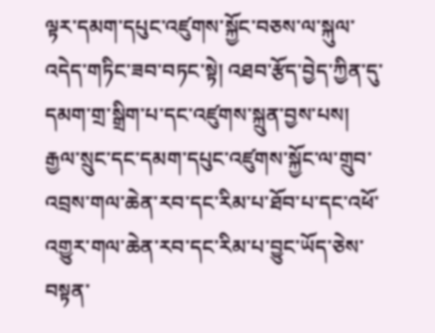ལྟར་དམག་དཔུང་འཛུགས་སྐྱོང་བཅས་ལ་སྐུལ་འདེད་གཏིང་ཟབ་བཏང་སྟེ། འཐབ་རྩོད་བྱེད་ཀྱིན་དུ་དམག་གྲ་སྒྲིག་པ་དང་འཛུགས་སྐྲུན་བྱས་པས། རྒྱལ་སྲུང་དང་དམག་དཔུང་འཛུགས་སྐྱོང་ལ་གྲུབ་འབྲས་གལ་ཆེན་རབ་དང་རིམ་པ་ཐོབ་པ་དང་འཕོ་འགྱུར་གལ་ཆེན་རབ་དང་རིམ་པ་བྱུང་ཡོད་ཅེས་བསྟན་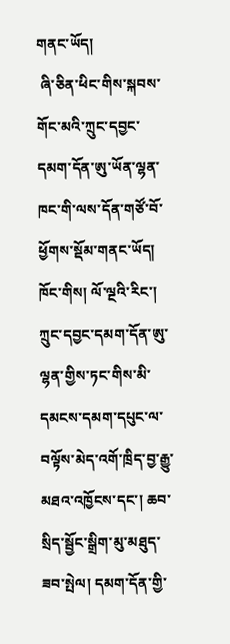གནང་ཡོད།
 ཞི་ཅིན་ཕིང་གིས་སྐབས་གོང་མའི་ཀྲུང་དབྱང་དམག་དོན་ཨུ་ཡོན་ལྷན་ཁང་གི་ལས་དོན་གཙོ་བོ་ཕྱོགས་སྡོམ་གནང་ཡོད། ཁོང་གིས། ལོ་ལྔའི་རིང་། ཀྲུང་དབྱང་དམག་དོན་ཨུ་ལྷན་གྱིས་ཏང་གིས་མི་དམངས་དམག་དཔུང་ལ་བལྟོས་མེད་འགོ་ཁྲིད་བྱ་རྒྱུ་མཐའ་འཁྱོངས་དང་། ཆབ་སྲིད་སྦྱོང་སྒྲིག་མུ་མཐུད་ཟབ་སྤེལ། དམག་དོན་གྱི་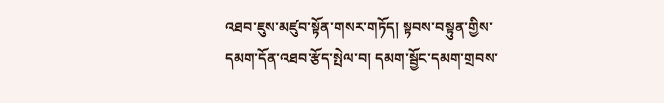འཐབ་ཇུས་མཛུབ་སྟོན་གསར་གཏོད། སྟབས་བསྟུན་གྱིས་དམག་དོན་འཐབ་རྩོད་སྤེལ་བ། དམག་སྦྱོང་དམག་གྲབས་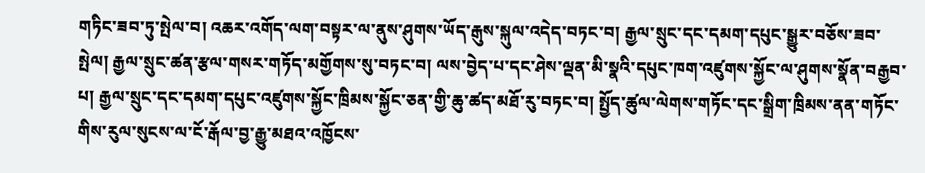གཏིང་ཟབ་ཏུ་སྤེལ་བ། འཆར་འགོད་ལག་བསྟར་ལ་ནུས་ཤུགས་ཡོད་རྒུས་སྐུལ་འདེད་བཏང་བ། རྒྱལ་སྲུང་དང་དམག་དཔུང་སྒྱུར་བཅོས་ཟབ་སྤེལ། རྒྱལ་སྲུང་ཚན་རྩལ་གསར་གཏོད་མགྱོགས་སུ་བཏང་བ། ལས་བྱེད་པ་དང་ཤེས་ལྡན་མི་སྣའི་དཔུང་ཁག་འཛུགས་སྐྱོང་ལ་ཤུགས་སྣོན་བརྒྱབ་པ། རྒྱལ་སྲུང་དང་དམག་དཔུང་འཛུགས་སྐྱོང་ཁྲིམས་སྐྱོང་ཅན་གྱི་ཆུ་ཚད་མཐོ་རུ་བཏང་བ། སྤྱོད་ཚུལ་ལེགས་གཏོང་དང་སྒྲིག་ཁྲིམས་ནན་གཏོང་གིས་རུལ་སུངས་ལ་ངོ་རྒོལ་བྱ་རྒྱུ་མཐའ་འཁྱོངས་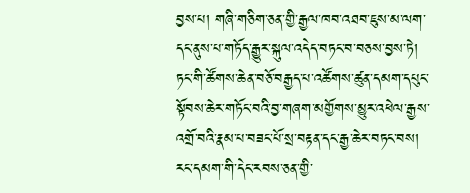བྱས་པ། གཞི་གཅིག་ཅན་གྱི་རྒྱལ་ཁབ་འཐབ་ཇུས་མ་ལག་དང་ནུས་པ་གཏོད་རྒྱུར་སྐུལ་འདེད་བཏང་བ་བཅས་བྱས་ཏེ། ཏང་གི་ཚོགས་ཆེན་བཅོ་བརྒྱད་པ་འཚོགས་ཚུན་དམག་དཔུང་སྟོབས་ཆེར་གཏོང་བའི་བྱ་གཞག་མགྱོགས་མྱུར་འཕེལ་རྒྱས་འགྲོ་བའི་རྣམ་པ་བཟང་པོ་སྲ་བརྟན་དང་རྒྱ་ཆེར་བཏང་བས། རང་དམག་གི་དེང་རབས་ཅན་གྱི་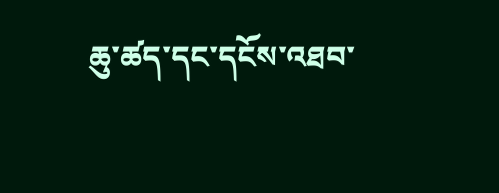ཆུ་ཚད་དང་དངོས་འཐབ་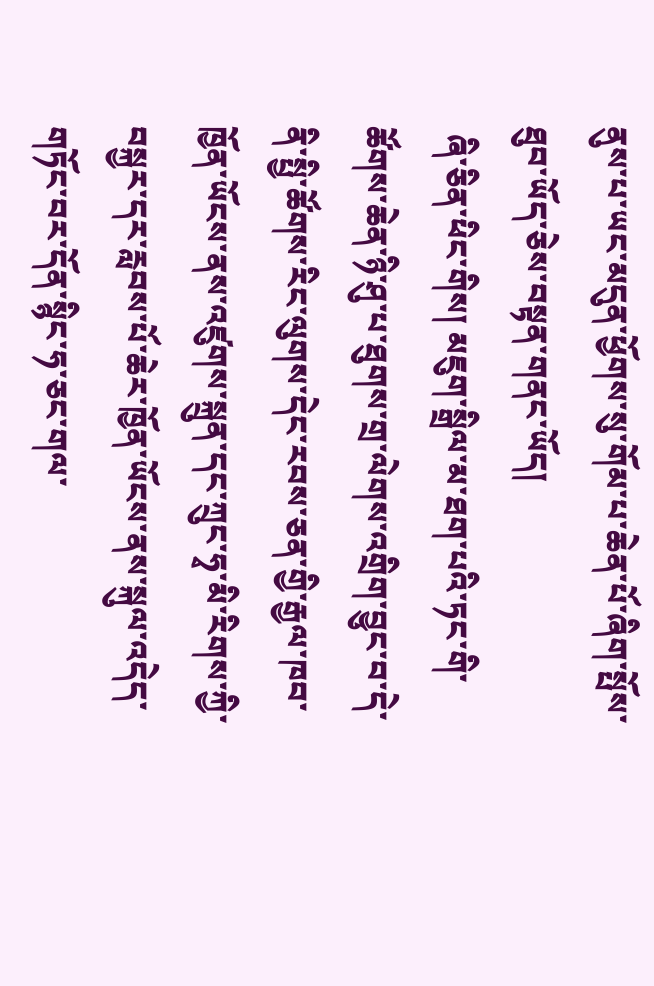ནུས་པ་ཡང་མདུན་ཕྱོགས་སུ་གོམ་པ་ཆེན་པོ་ཞིག་སྤོས་ཐུབ་ཡོད་ཅེས་བསྟན་གནང་ཡོད།
 ཞི་ཅིན་ཕིང་གིས། མཇུག་སྒྲིལ་མ་ཐག་པའི་ཏང་གི་ཚོགས་ཆེན་ཉི་ཤུ་པ་ཐུགས་གྲ་ལེགས་འགྲིག་བྱུང་བ་དེ་ནི་སྤྱི་ཚོགས་རིང་ལུགས་དེང་རབས་ཅན་གྱི་རྒྱལ་ཁབ་ཁྱོན་ཡོངས་ནས་འཛུགས་སྐྲུན་དང་ཀྲུང་ཧྭ་མི་རིགས་ཀྱི་བསྐྱར་དར་རླབས་པོ་ཆེར་ཁྱོན་ཡོངས་ནས་སྐུལ་འདེད་གཏོང་བར་དོན་སྙིང་ཧ་ཅང་གལ་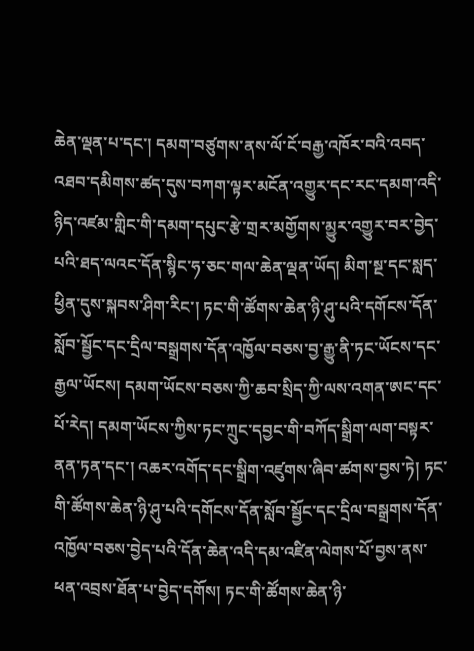ཆེན་ལྡན་པ་དང་། དམག་བཙུགས་ནས་ལོ་ངོ་བརྒྱ་འཁོར་བའི་འབད་འཐབ་དམིགས་ཚད་དུས་བཀག་ལྟར་མངོན་འགྱུར་དང་རང་དམག་འདི་ཉིད་འཛམ་གླིང་གི་དམག་དཔུང་རྩེ་གྲར་མགྱོགས་མྱུར་འགྱུར་བར་བྱེད་པའི་ཐད་ལའང་དོན་སྙིང་ཧ་ཅང་གལ་ཆེན་ལྡན་ཡོད། མིག་སྔ་དང་སླད་ཕྱིན་དུས་སྐབས་ཤིག་རིང་། ཏང་གི་ཚོགས་ཆེན་ཉི་ཤུ་པའི་དགོངས་དོན་སློབ་སྦྱོང་དང་དྲིལ་བསྒྲགས་དོན་འཁྱོལ་བཅས་བྱ་རྒྱུ་ནི་ཏང་ཡོངས་དང་རྒྱལ་ཡོངས། དམག་ཡོངས་བཅས་ཀྱི་ཆབ་སྲིད་ཀྱི་ལས་འགན་ཨང་དང་པོ་རེད། དམག་ཡོངས་ཀྱིས་ཏང་ཀྲུང་དབྱང་གི་བཀོད་སྒྲིག་ལག་བསྟར་ནན་ཏན་དང་། འཆར་འགོད་དང་སྒྲིག་འཛུགས་ཞིབ་ཚགས་བྱས་ཏེ། ཏང་གི་ཚོགས་ཆེན་ཉི་ཤུ་པའི་དགོངས་དོན་སློབ་སྦྱོང་དང་དྲིལ་བསྒྲགས་དོན་འཁྱོལ་བཅས་བྱེད་པའི་དོན་ཆེན་འདི་དམ་འཛིན་ལེགས་པོ་བྱས་ནས་ཕན་འབྲས་ཐོན་པ་བྱེད་དགོས། ཏང་གི་ཚོགས་ཆེན་ཉི་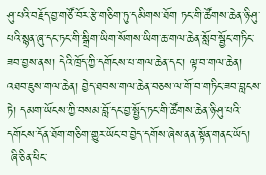ཤུ་པའི་བརྗོད་བྱ་གཙོ་བོར་རྩེ་གཅིག་ཏུ་དམིགས་ཐོག ཏང་གི་ཚོགས་ཆེན་ཉི་ཤུ་པའི་སྙན་ཞུ་དང་ཏང་གི་སྒྲིག་ཡིག་སོགས་ཡིག་ཆ་གལ་ཆེན་སློབ་སྦྱོང་གཏིང་ཟབ་བྱས་ནས། དེའི་ཁྲོད་ཀྱི་དགོངས་པ་གལ་ཆེན་དང་། ལྟ་བ་གལ་ཆེན། འཐབ་ཇུས་གལ་ཆེན། བྱེད་ཐབས་གལ་ཆེན་བཅས་ལ་གོ་བ་གཏིང་ཟབ་བླངས་ཏེ། དམག་ཡོངས་ཀྱི་བསམ་བློ་དང་བྱ་སྤྱོད་ཏང་གི་ཚོགས་ཆེན་ཉི་ཤུ་པའི་དགོངས་དོན་ཐོག་གཅིག་གྱུར་ཡོང་བ་བྱེད་དགོས་ཞེས་ནན་སྟོན་གནང་ཡོད།
 ཞི་ཅིན་ཕིང་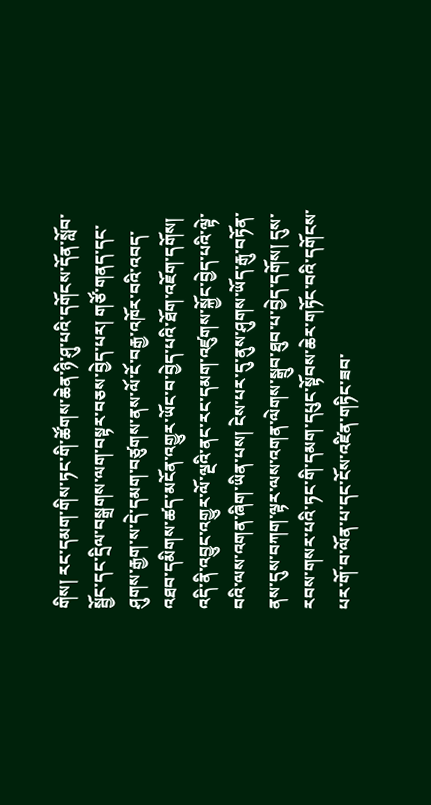གིས། རང་དམག་གིས་ཏང་གི་ཚོགས་ཆེན་ཉི་ཤུ་པའི་དགོངས་དོན་སློབ་སྦྱོང་དང་དྲིལ་བསྒྲགས་ལག་བསྟར་བཅས་བྱེད་པར། གཙོ་གནད་དང་ཤུགས་རྒྱག་ས་དེ་དམག་བཙུགས་ནས་ལོ་ངོ་བརྒྱ་འཁོར་བའི་འབད་འཐབ་དམིགས་ཚད་མངོན་འགྱུར་ཡོང་བ་བྱེད་པའི་ཐོག་འཇོག་དགོས། འདི་ནི་འབྱུང་འགྱུར་ལོ་ལྔའི་ནང་རང་དམག་འཛུགས་སྐྱོང་བྱེད་པའི་ལྟེ་བའི་ལས་འགན་ཞིག་ཡིན་པས། ངེས་པར་དུ་ནུས་ཤུགས་ཡོད་རྒུ་བཏོན་ནས་དུས་བཀག་ལྟར་ལས་འགན་ལེགས་སྒྲུབ་ཐུབ་པ་བྱེད་དགོས། དུས་རབས་གསར་པའི་ཏང་གི་དམག་དཔུང་སྟོབས་ཆེར་གཏོང་བའི་དགོངས་པར་གོ་བ་ལོན་པ་དང་ངོས་འཛིན་གཏིང་ཟབ་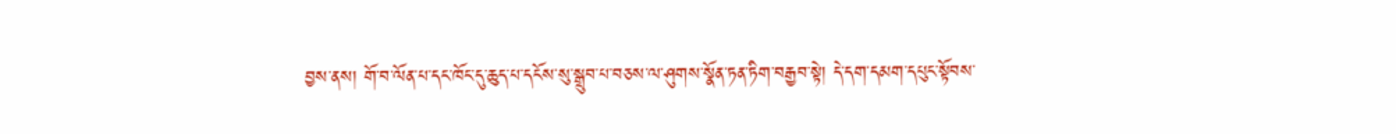བྱས་ནས། གོ་བ་ལོན་པ་དང་ཁོང་དུ་ཆུད་པ་དངོས་སུ་སྒྲུབ་པ་བཅས་ལ་ཤུགས་སྣོན་ཏན་ཏིག་བརྒྱབ་སྟེ། དེ་དག་དམག་དཔུང་སྟོབས་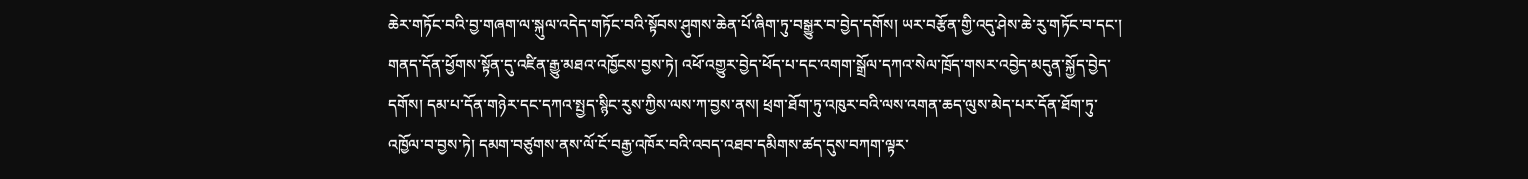ཆེར་གཏོང་བའི་བྱ་གཞག་ལ་སྐུལ་འདེད་གཏོང་བའི་སྟོབས་ཤུགས་ཆེན་པོ་ཞིག་ཏུ་བསྒྱུར་བ་བྱེད་དགོས། ཡར་བརྩོན་གྱི་འདུ་ཤེས་ཆེ་རུ་གཏོང་བ་དང་། གནད་དོན་ཕྱོགས་སྟོན་དུ་འཛིན་རྒྱུ་མཐའ་འཁྱོངས་བྱས་ཏེ། འཕོ་འགྱུར་བྱེད་ཕོད་པ་དང་འགག་སྒྲོལ་དཀའ་སེལ་ཁྲོད་གསར་འབྱེད་མདུན་སྐྱོད་བྱེད་དགོས། དམ་པ་དོན་གཉེར་དང་དཀའ་སྤྱད་སྙིང་རུས་ཀྱིས་ལས་ཀ་བྱས་ནས། ཕྲག་ཐོག་ཏུ་འཁུར་བའི་ལས་འགན་ཆད་ལུས་མེད་པར་དོན་ཐོག་ཏུ་འཁྱོལ་བ་བྱས་ཏེ། དམག་བཙུགས་ནས་ལོ་ངོ་བརྒྱ་འཁོར་བའི་འབད་འཐབ་དམིགས་ཚད་དུས་བཀག་ལྟར་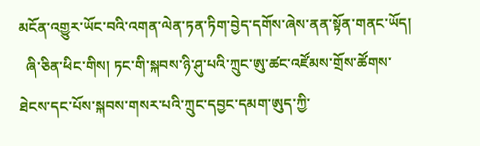མངོན་འགྱུར་ཡོང་བའི་འགན་ལེན་ཏན་ཏིག་བྱེད་དགོས་ཞེས་ནན་སྟོན་གནང་ཡོད།
  ཞི་ཅིན་ཕིང་གིས། ཏང་གི་སྐབས་ཉི་ཤུ་པའི་ཀྲུང་ཨུ་ཚང་འཛོམས་གྲོས་ཚོགས་ཐེངས་དང་པོས་སྐབས་གསར་པའི་ཀྲུང་དབྱང་དམག་ཨུད་ཀྱི་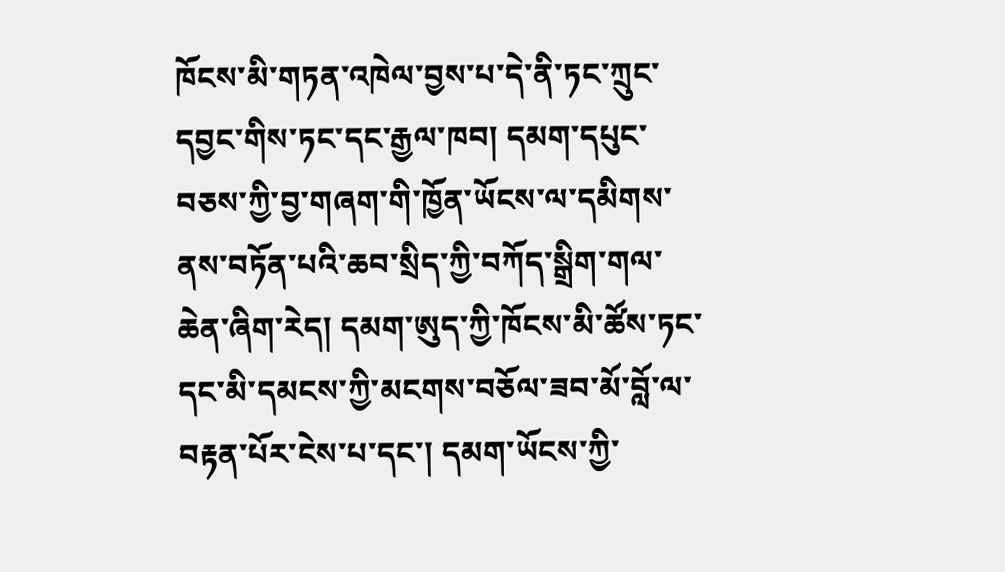ཁོངས་མི་གཏན་འཁེལ་བྱས་པ་དེ་ནི་ཏང་ཀྲུང་དབྱང་གིས་ཏང་དང་རྒྱལ་ཁབ། དམག་དཔུང་བཅས་ཀྱི་བྱ་གཞག་གི་ཁྱོན་ཡོངས་ལ་དམིགས་ནས་བཏོན་པའི་ཆབ་སྲིད་ཀྱི་བཀོད་སྒྲིག་གལ་ཆེན་ཞིག་རེད། དམག་ཨུད་ཀྱི་ཁོངས་མི་ཚོས་ཏང་དང་མི་དམངས་ཀྱི་མངགས་བཅོལ་ཟབ་མོ་བློ་ལ་བརྟན་པོར་ངེས་པ་དང་། དམག་ཡོངས་ཀྱི་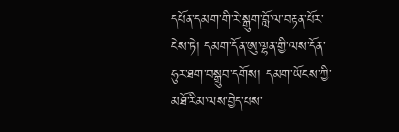དཔོན་དམག་གི་རེ་སྒུག་བློ་ལ་བརྟན་པོར་ངེས་ཏེ། དམག་དོན་ཨུ་ལྷན་གྱི་ལས་དོན་ཧུར་ཐག་བསྒྲུབ་དགོས། དམག་ཡོངས་ཀྱི་མཐོ་རིམ་ལས་བྱེད་པས་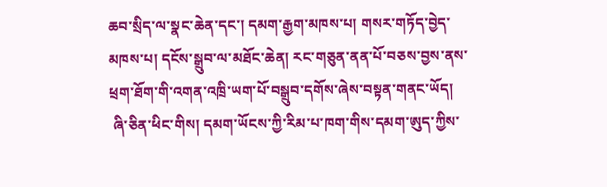ཆབ་སྲིད་ལ་སྣང་ཆེན་དང་། དམག་རྒྱག་མཁས་པ། གསར་གཏོད་བྱེད་མཁས་པ། དངོས་སྒྲུབ་ལ་མཐོང་ཆེན། རང་གཅུན་ནན་པོ་བཅས་བྱས་ནས་ཕྲག་ཐོག་གི་འགན་འཁྲི་ཡག་པོ་བསྒྲུབ་དགོས་ཞེས་བསྟན་གནང་ཡོད།
 ཞི་ཅིན་ཕིང་གིས། དམག་ཡོངས་ཀྱི་རིམ་པ་ཁག་གིས་དམག་ཨུད་ཀྱིས་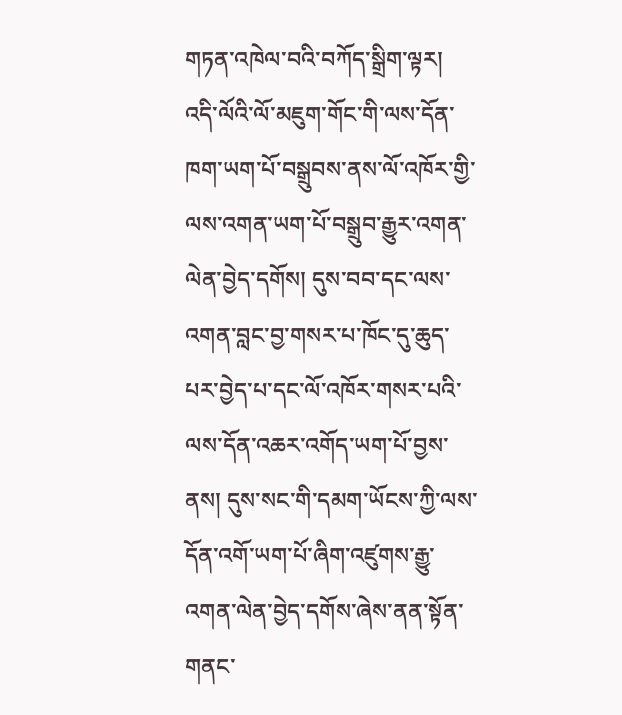གཏན་འཁེལ་བའི་བཀོད་སྒྲིག་ལྟར། འདི་ལོའི་ལོ་མཇུག་གོང་གི་ལས་དོན་ཁག་ཡག་པོ་བསྒྲུབས་ནས་ལོ་འཁོར་གྱི་ལས་འགན་ཡག་པོ་བསྒྲུབ་རྒྱུར་འགན་ལེན་བྱེད་དགོས། དུས་བབ་དང་ལས་འགན་བླང་བྱ་གསར་པ་ཁོང་དུ་ཆུད་པར་བྱེད་པ་དང་ལོ་འཁོར་གསར་པའི་ལས་དོན་འཆར་འགོད་ཡག་པོ་བྱས་ནས། དུས་སང་གི་དམག་ཡོངས་ཀྱི་ལས་དོན་འགོ་ཡག་པོ་ཞིག་འཛུགས་རྒྱུ་འགན་ལེན་བྱེད་དགོས་ཞེས་ནན་སྟོན་གནང་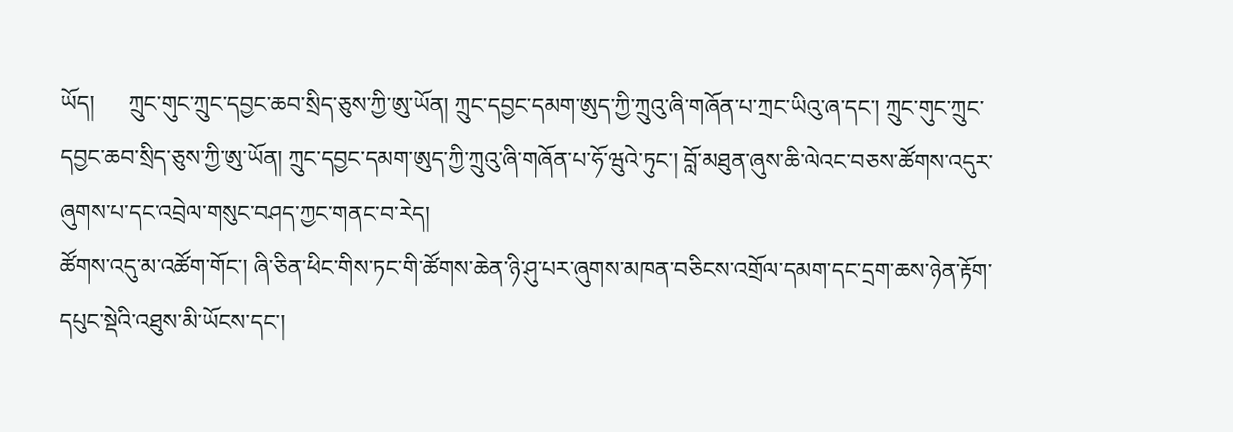ཡོད།      ཀྲུང་གུང་ཀྲུང་དབྱང་ཆབ་སྲིད་ཅུས་ཀྱི་ཨུ་ཡོན། ཀྲུང་དབྱང་དམག་ཨུད་ཀྱི་ཀྲུའུ་ཞི་གཞོན་པ་ཀྲང་ཡིའུ་ཞ་དང་། ཀྲུང་གུང་ཀྲུང་དབྱང་ཆབ་སྲིད་ཅུས་ཀྱི་ཨུ་ཡོན། ཀྲུང་དབྱང་དམག་ཨུད་ཀྱི་ཀྲུའུ་ཞི་གཞོན་པ་ཧོ་ཝུའེ་ཏུང་། བློ་མཐུན་ཞུས་ཆི་ལེའང་བཅས་ཚོགས་འདུར་ཞུགས་པ་དང་འབྲེལ་གསུང་བཤད་ཀྱང་གནང་བ་རེད།
ཚོགས་འདུ་མ་འཚོག་གོང་། ཞི་ཅིན་ཕིང་གིས་ཏང་གི་ཚོགས་ཆེན་ཉི་ཤུ་པར་ཞུགས་མཁན་བཅིངས་འགྲོལ་དམག་དང་དྲག་ཆས་ཉེན་རྟོག་དཔུང་སྡེའི་འཐུས་མི་ཡོངས་དང་།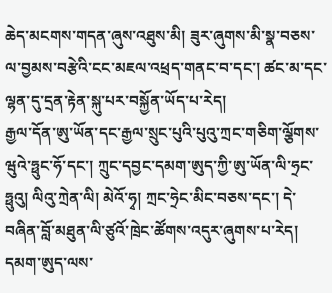ཆེད་མངགས་གདན་ཞུས་འཐུས་མི། ཟུར་ཞུགས་མི་སྣ་བཅས་ལ་བྱམས་བརྩེའི་ངང་མཇལ་འཕྲད་གནང་བ་དང་། ཚང་མ་དང་ལྷན་དུ་དྲན་རྟེན་སྐུ་པར་བསྐྱོན་ཡོད་པ་རེད།
རྒྱལ་དོན་ཨུ་ཡོན་དང་རྒྱལ་སྲུང་པུའི་པུའུ་ཀྲང་གཅིག་ལྕོགས་ཝུའེ་ཧྥུང་ཧོ་དང་། ཀྲུང་དབྱང་དམག་ཨུད་ཀྱི་ཨུ་ཡོན་ལི་ཧྲང་ཧྥུའུ། ལིའུ་ཀྲེན་ལི། མེའོ་ཧྭ། ཀྲང་ཧྲེང་མིང་བཅས་དང་། དེ་བཞིན་བློ་མཐུན་ལི་ཙུའོ་ཁྲེང་ཚོགས་འདུར་ཞུགས་པ་རེད། དམག་ཨུད་ལས་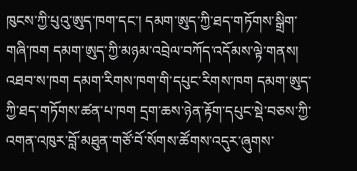ཁུངས་ཀྱི་པུའུ་ཨུད་ཁག་དང་། དམག་ཨུད་ཀྱི་ཐད་གཏོགས་སྒྲིག་གཞི་ཁག དམག་ཨུད་ཀྱི་མཉམ་འབྲེལ་བཀོད་འདོམས་ལྟེ་གནས། འཐབ་ས་ཁག དམག་རིགས་ཁག་གི་དཔུང་རིགས་ཁག དམག་ཨུད་ཀྱི་ཐད་གཏོགས་ཚན་པ་ཁག དྲག་ཆས་ཉེན་རྟོག་དཔུང་སྡེ་བཅས་ཀྱི་འགན་འཁུར་བློ་མཐུན་གཙོ་བོ་སོགས་ཚོགས་འདུར་ཞུགས་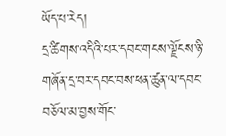ཡོད་པ་རེད།
དྲ་ཚིགས་འདིའི་པར་དབང་གངས་ལྗོངས་ཉི་གཞོན་དྲ་བར་དབང་བས་ཕན་ཚུན་ལ་དབང་བཅོལ་མ་བྱས་གོང་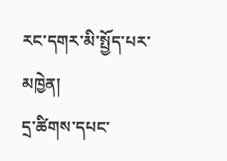རང་དགར་མི་སྤྱོད་པར་མཁྱེན།
དྲ་ཚིགས་དཔང་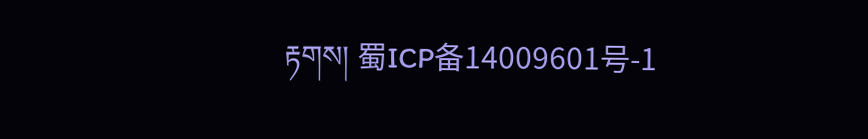རྟགས། 蜀ICP备14009601号-1